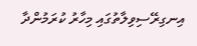އިނގިރޭސިވިލާތުގައި މިހާރު ކުރަމުންދާ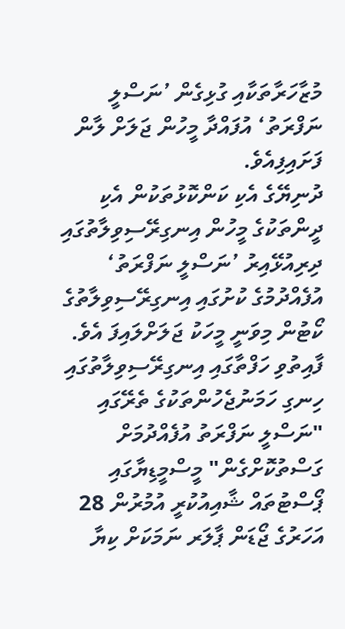މުޒާހަރާތަކާއި ގުޅިގެން ’ނަސްލީ ނަފްރަތު‘ އުފައްދާ މީހުން ޖަލަށް ލާން ފަށައިފިއެވެ.
ދުނިޔޭގެ އެކި ކަންކޮޅުތަކުން އެކި ދީންތަކުގެ މީހުން އިނގިރޭސިވިލާތުގައި ދިރިއުޅޭއިރު ’ނަސްލީ ނަފްރަތު‘ އުފެއްދުމުގެ ކުށުގައި އިނގިރޭސިވިލާތުގެ ކޯޓުން މިވަނީ މީހަކު ޖަލަށްލައިފަ އެވެ.
ފާއިތުވި ހަފްތާގައި އިނގިރޭސިވިލާތުގައި ހިނގި ހަމަނުޖެހުންތަކުގެ ތެރޭގައި "ނަސްލީ ނަފްރަތު އުފެއްދުމަށް ގަސްތުކޮށްގެން" މީސްމީޑިޔާގައި ޕޯސްޓުތައް ޝާއިއުކުރީ އުމުރުން 28 އަހަރުގެ ޖޯޑަން ޕާލަރ ނަމަކަށް ކިޔާ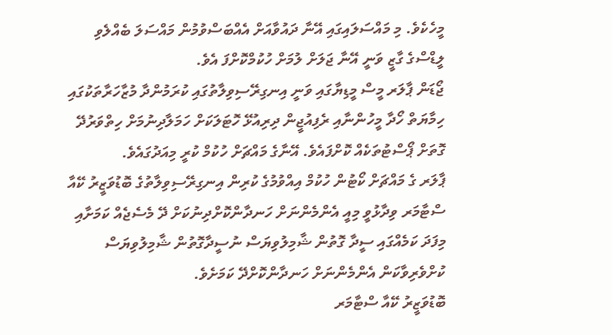މީހެކެވެ. މި މައްސަލައިގައި އޭނާ ދައުވާއަށް އެއްބަސްވުމުން މައްސަލަ ބެއްލެވި ލީޑްސްގެ ގާޒީ ވަނީ އޭނާ ޖަލަށް ލުމަށް ހުކުމްކޮށްފަ އެވެ.
ޖޯޑަން ޕާލަރ މީސް މީޑިޔާގައި ވަނީ އިނގިރޭސިވިލާތުގައި ކުރަމުންދާ މުޒާހަރާތަކުގައި ހިމާޔަތް ހޯދާ މީހުންނާއި ރެފިއުޖީން ދިރިއުޅޭ ހޮޓަލަކަށް ހަމަލާދިނުމަށް ހިތްވަރުދޭ ގޮތަށް ޕޯސްޓުތަކެއް ކޮށްފައެވެ. އޭނާގެ މައްޗަށް ހުކުމް ކުރީ މިއަދުގައެވެ.
ޕާލަރ ގެ މައްޗަށް ކޯޓުން ހުކުމް އިއްވުމުގެ ކުރިން އިނގިރޭސިވިލާތުގެ ބޮޑުވަޒީރު ކޭއާ ސްޓާމަރ ވިދާޅުވީ މިއީ އެންމެންނަށް ހަނދާންކޮށްދިނުކަށް ދޭ މެސެޖެއް ކަމަށާއި މިފަދަ ކަމެއްގައި ސީދާ ގޮތުން ޝާމިލުވިޔަސް ނުސީދާގޮތުން ޝާމިލުވިޔަސް ކުށްވެރިވާކަން އެންމެންނަށް ހަނދާންކޮށްދޭ ކަމަށެވެ.
ބޮޑުވަޒީރު ކޭއާ ސްޓާމަރ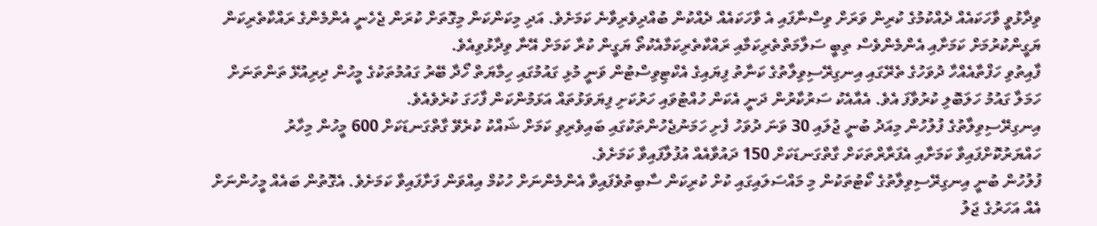ވިދާޅުވީ ވާހަކައެއް ދެއްކުމުގެ ކުރިން ވަރަށް ވިސްނާފައި އެ ވާހަކައެއް ދެއްކުން ބުއްދިވެރިވާނެ ކަމަށެވެ. އަދި މިކަންކަން މިގޮތަށް ކުރަން ޖެހެނީ އެންމެންގެ ރައްކާތެރިކަން ޔަގީންކުރުމަށް ކަމަށާއި އެންމެންވެސް ތިބީ ސަލާމަތްތެރިކަމާއި ރައްކާތެރިކަމާއެކުތޯ ޔަގީން ކުރާ ކަމަށް އޭނާ ވިދާޅުވިއެވެ.
ފާއިތުވި ހަފްތާއެއްހާ ދުވަހުގެ ތެރޭގައި އިނގިރޭސިވިލާތުގެ ކަނާތު ފިޔައިގެ އެކްޓިވިސްޓުން ވަނީ މުޅި ގައުމުގައި ހިމާޔަތް ހޯދާ ބޭރު ގައުމުތަކުގެ މީހުން ދިރިއުޅޭ ތަންތަނަށް ހަމަލާ ގައުމު ހަލަބޮލި ކުރުވާފަ އެވެ. އެއާއެކު ސަރުކާރުން ދަނީ އެކަން ހުއްޓުވައި ހަރުކަށި ފިޔަވަޅުތައް އަޅަމުންކަން ފާހަގަ ކުރެވެއެވެ.
އިނގިރޭސިވިލާތުގެ ފުލުހުން މިއަދު ބުނީ ޖުލައި 30 ވަނަ ދުވަހު ފެށި ހަމަނުޖެހުންތަކުގައި ބައިވެރިވި ކަމަށް ޝައްކު ކުރެވޭ ގާތްގަނޑަކަށް 600 މީހުން މިހާރު ހައްޔަރުކޮށްފައިވާ ކަމަށާއި އެފަރާރްތަކަށް ގާތްގަނޑަކަށް 150 ދައުވާއެއް އުފުލާފައިވާ ކަމަށެވެ.
ފުލުހުން ބުނީ އިނގިރޭސިވިލާތުގެ ކޯޓުތަކުން މި މައްސަލައިގައި ކުށް ކުރިކަން ސާބިތުވެފައިވާ އެންމެންނަށް ހުކުމް އިއްވަން ފަށާފައިވާ ކަމަށެވެ. އެގޮތުން ބައެއް މީހުންނަށް އެއް އަހަރުގެ ޖަލު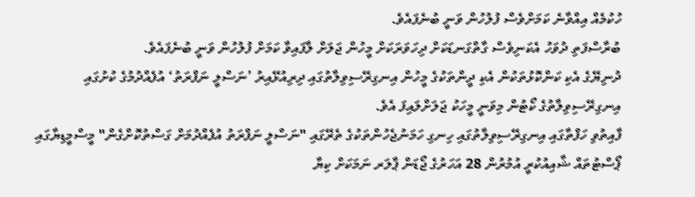ހުކުމެއް އިއްވާނެ ކަމަށްވެސް ފުލުހުން ވަނީ ބުނެފައެވެ.
ބުރާސްފަތި ދުވަހު އެކަނިވެސް ގާތްގަނޑަކަށް ދިހަވަރަކަށް މީހުން ޖަލަށް ލާފައިވާ ކަމަށް ފުލުހުން ވަނީ ބުނެފައެވެ.
ދުނިޔޭގެ އެކި ކަންކޮޅުތަކުން އެކި ދީންތަކުގެ މީހުން އިނގިރޭސިވިލާތުގައި ދިރިއުޅޭއިރު ’ނަސްލީ ނަފްރަތު‘ އުފެއްދުމުގެ ކުށުގައި އިނގިރޭސިވިލާތުގެ ކޯޓުން މިވަނީ މީހަކު ޖަލަށްލައިފަ އެވެ.
ފާއިތުވި ހަފްތާގައި އިނގިރޭސިވިލާތުގައި ހިނގި ހަމަނުޖެހުންތަކުގެ ތެރޭގައި "ނަސްލީ ނަފްރަތު އުފެއްދުމަށް ގަސްތުކޮށްގެން" މީސްމީޑިޔާގައި ޕޯސްޓުތައް ޝާއިއުކުރީ އުމުރުން 28 އަހަރުގެ ޖޯޑަން ޕާލަރ ނަމަކަށް ކިޔާ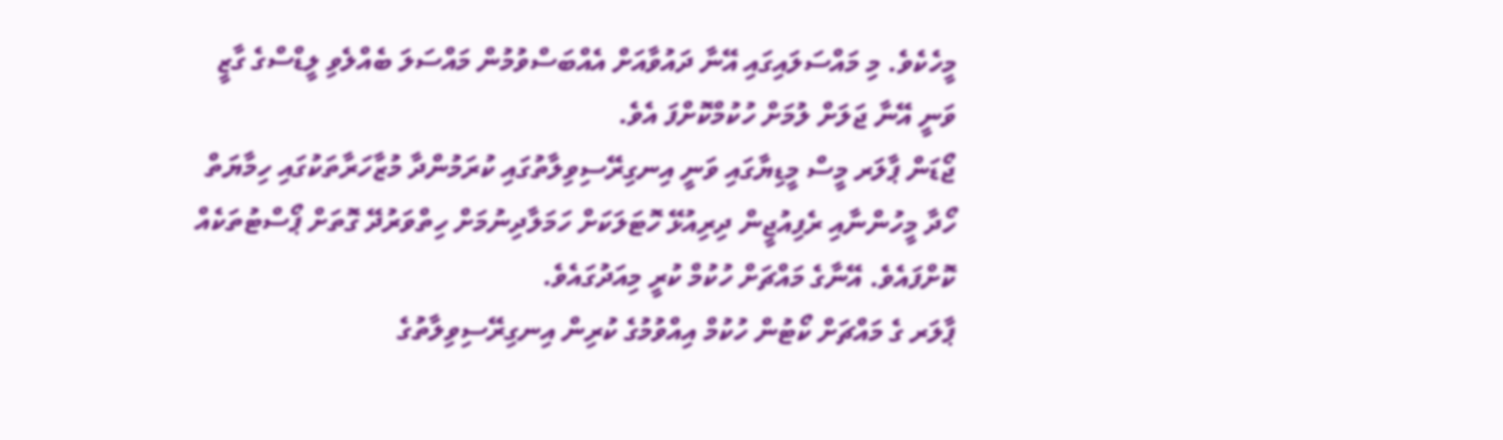މީހެކެވެ. މި މައްސަލައިގައި އޭނާ ދައުވާއަށް އެއްބަސްވުމުން މައްސަލަ ބެއްލެވި ލީޑްސްގެ ގާޒީ ވަނީ އޭނާ ޖަލަށް ލުމަށް ހުކުމްކޮށްފަ އެވެ.
ޖޯޑަން ޕާލަރ މީސް މީޑިޔާގައި ވަނީ އިނގިރޭސިވިލާތުގައި ކުރަމުންދާ މުޒާހަރާތަކުގައި ހިމާޔަތް ހޯދާ މީހުންނާއި ރެފިއުޖީން ދިރިއުޅޭ ހޮޓަލަކަށް ހަމަލާދިނުމަށް ހިތްވަރުދޭ ގޮތަށް ޕޯސްޓުތަކެއް ކޮށްފައެވެ. އޭނާގެ މައްޗަށް ހުކުމް ކުރީ މިއަދުގައެވެ.
ޕާލަރ ގެ މައްޗަށް ކޯޓުން ހުކުމް އިއްވުމުގެ ކުރިން އިނގިރޭސިވިލާތުގެ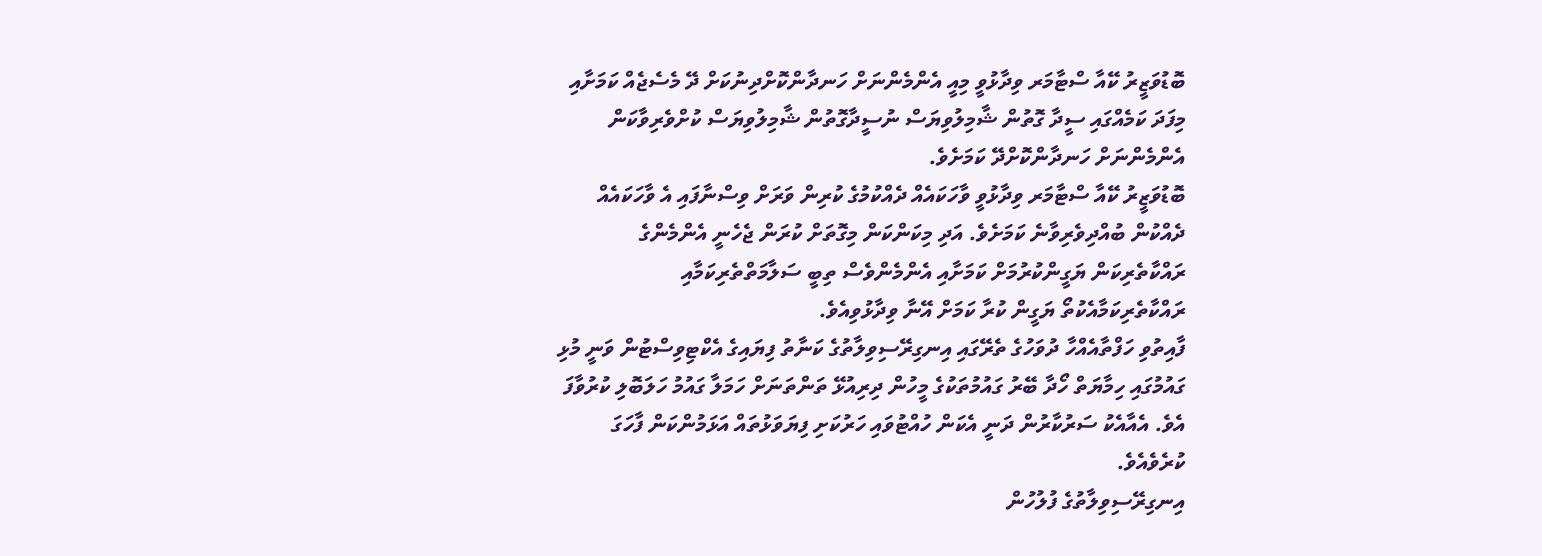ބޮޑުވަޒީރު ކޭއާ ސްޓާމަރ ވިދާޅުވީ މިއީ އެންމެންނަށް ހަނދާންކޮށްދިނުކަށް ދޭ މެސެޖެއް ކަމަށާއި މިފަދަ ކަމެއްގައި ސީދާ ގޮތުން ޝާމިލުވިޔަސް ނުސީދާގޮތުން ޝާމިލުވިޔަސް ކުށްވެރިވާކަން އެންމެންނަށް ހަނދާންކޮށްދޭ ކަމަށެވެ.
ބޮޑުވަޒީރު ކޭއާ ސްޓާމަރ ވިދާޅުވީ ވާހަކައެއް ދެއްކުމުގެ ކުރިން ވަރަށް ވިސްނާފައި އެ ވާހަކައެއް ދެއްކުން ބުއްދިވެރިވާނެ ކަމަށެވެ. އަދި މިކަންކަން މިގޮތަށް ކުރަން ޖެހެނީ އެންމެންގެ ރައްކާތެރިކަން ޔަގީންކުރުމަށް ކަމަށާއި އެންމެންވެސް ތިބީ ސަލާމަތްތެރިކަމާއި ރައްކާތެރިކަމާއެކުތޯ ޔަގީން ކުރާ ކަމަށް އޭނާ ވިދާޅުވިއެވެ.
ފާއިތުވި ހަފްތާއެއްހާ ދުވަހުގެ ތެރޭގައި އިނގިރޭސިވިލާތުގެ ކަނާތު ފިޔައިގެ އެކްޓިވިސްޓުން ވަނީ މުޅި ގައުމުގައި ހިމާޔަތް ހޯދާ ބޭރު ގައުމުތަކުގެ މީހުން ދިރިއުޅޭ ތަންތަނަށް ހަމަލާ ގައުމު ހަލަބޮލި ކުރުވާފަ އެވެ. އެއާއެކު ސަރުކާރުން ދަނީ އެކަން ހުއްޓުވައި ހަރުކަށި ފިޔަވަޅުތައް އަޅަމުންކަން ފާހަގަ ކުރެވެއެވެ.
އިނގިރޭސިވިލާތުގެ ފުލުހުން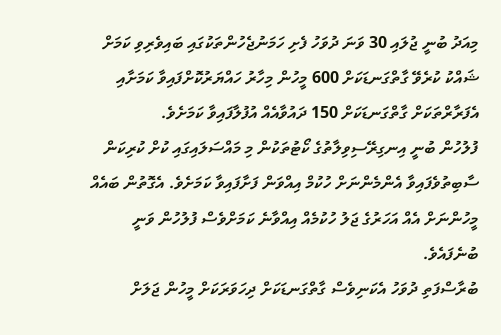މިއަދު ބުނީ ޖުލައި 30 ވަނަ ދުވަހު ފެށި ހަމަނުޖެހުންތަކުގައި ބައިވެރިވި ކަމަށް ޝައްކު ކުރެވޭ ގާތްގަނޑަކަށް 600 މީހުން މިހާރު ހައްޔަރުކޮށްފައިވާ ކަމަށާއި އެފަރާރްތަކަށް ގާތްގަނޑަކަށް 150 ދައުވާއެއް އުފުލާފައިވާ ކަމަށެވެ.
ފުލުހުން ބުނީ އިނގިރޭސިވިލާތުގެ ކޯޓުތަކުން މި މައްސަލައިގައި ކުށް ކުރިކަން ސާބިތުވެފައިވާ އެންމެންނަށް ހުކުމް އިއްވަން ފަށާފައިވާ ކަމަށެވެ. އެގޮތުން ބައެއް މީހުންނަށް އެއް އަހަރުގެ ޖަލު ހުކުމެއް އިއްވާނެ ކަމަށްވެސް ފުލުހުން ވަނީ ބުނެފައެވެ.
ބުރާސްފަތި ދުވަހު އެކަނިވެސް ގާތްގަނޑަކަށް ދިހަވަރަކަށް މީހުން ޖަލަށް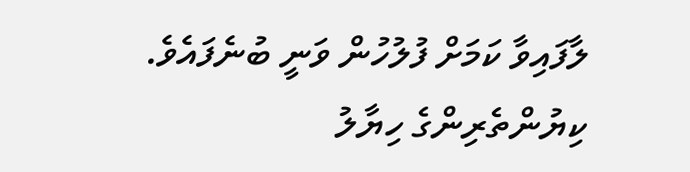ލާފައިވާ ކަމަށް ފުލުހުން ވަނީ ބުނެފައެވެ.
ކިޔުންތެރިންގެ ހިޔާލު